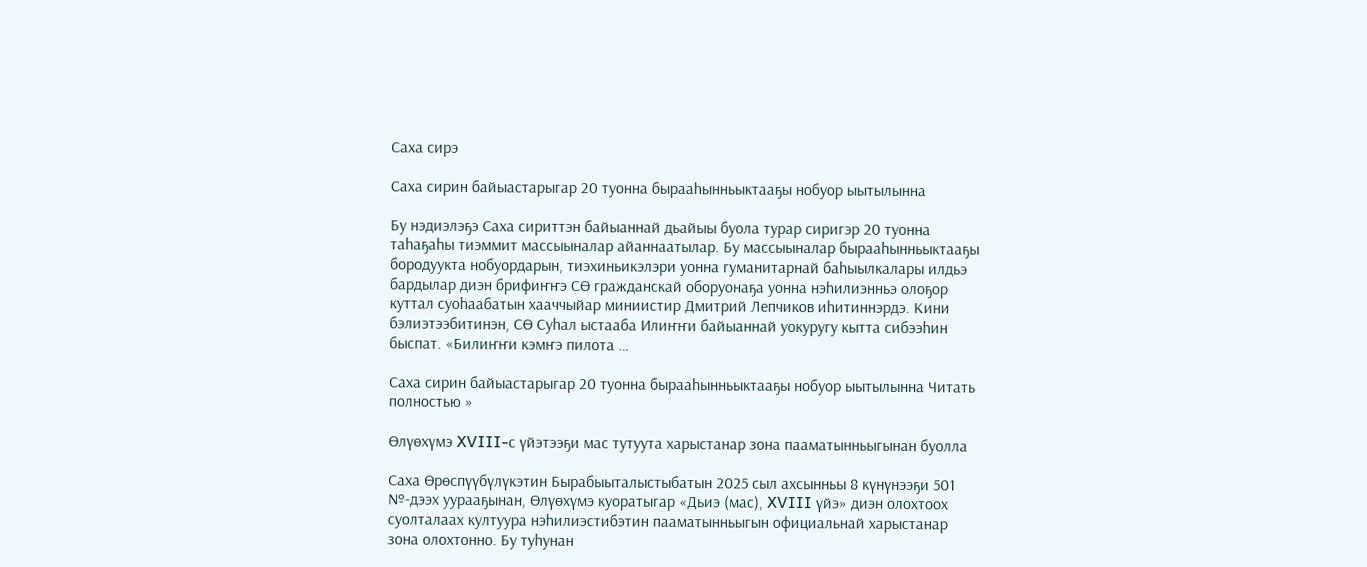Саха сирэ

Саха сирин байыастарыгар 20 туонна бырааһынньыктааҕы нобуор ыытылынна

Бу нэдиэлэҕэ Саха сириттэн байыаннай дьайыы буола турар сиригэр 20 туонна таһаҕаһы тиэммит массыыналар айаннаатылар. Бу массыыналар бырааһынньыктааҕы бородуукта нобуордарын, тиэхиньикэлэри уонна гуманитарнай баһыылкалары илдьэ бардылар диэн брифиҥҥэ СӨ гражданскай оборуонаҕа уонна нэһилиэнньэ олоҕор куттал суоһаабатын хааччыйар миниистир Дмитрий Лепчиков иһитиннэрдэ. Кини бэлиэтээбитинэн, СӨ Суһал ыстааба Илиҥҥи байыаннай уокуругу кытта сибээһин быспат. «Билиҥҥи кэмҥэ пилота …

Саха сирин байыастарыгар 20 туонна бырааһынньыктааҕы нобуор ыытылынна Читать полностью »

Өлүөхүмэ XVIII-с үйэтээҕи мас тутуута харыстанар зона пааматынньыгынан буолла

Саха Өрөспүүбүлүкэтин Бырабыыталыстыбатын 2025 сыл ахсынньы 8 күнүнээҕи 501 №-дээх уурааҕынан, Өлүөхүмэ куоратыгар «Дьиэ (мас), XVIII үйэ» диэн олохтоох суолталаах култуура нэһилиэстибэтин пааматынньыгын официальнай харыстанар зона олохтонно. Бу туһунан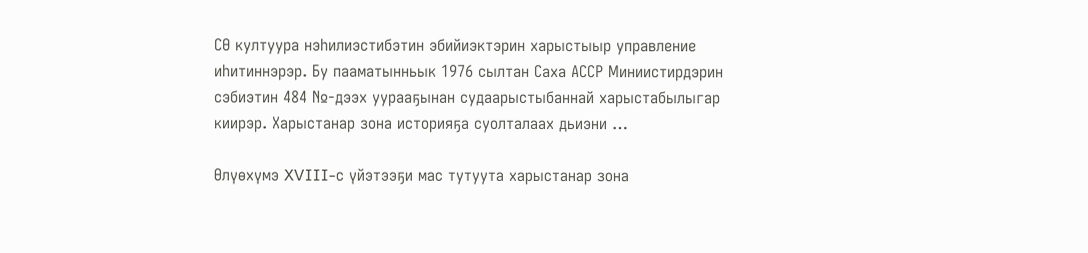СӨ култуура нэһилиэстибэтин эбийиэктэрин харыстыыр управление иһитиннэрэр. Бу пааматынньык 1976 сылтан Саха АССР Миниистирдэрин сэбиэтин 484 №-дээх уурааҕынан судаарыстыбаннай харыстабылыгар киирэр. Харыстанар зона историяҕа суолталаах дьиэни …

Өлүөхүмэ XVIII-с үйэтээҕи мас тутуута харыстанар зона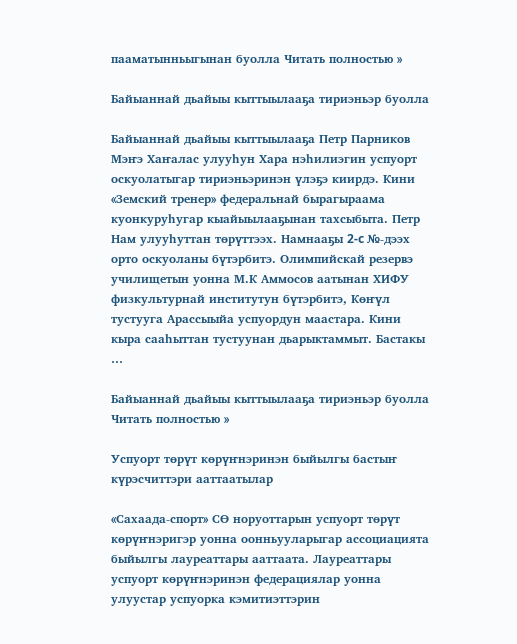пааматынньыгынан буолла Читать полностью »

Байыаннай дьайыы кыттыылааҕа тириэньэр буолла

Байыаннай дьайыы кыттыылааҕа Петр Парников  Мэҥэ Хаҥалас улууһун Хара нэһилиэгин успуорт оскуолатыгар тириэньэринэн үлэҕэ киирдэ. Кини «Земский тренер» федеральнай бырагыраама куонкуруһугар кыайыылааҕынан тахсыбыта. Петр Нам улууһуттан төрүттээх. Намнааҕы 2-c №-дээх орто оскуоланы бүтэрбитэ. Олимпийскай резервэ училищетын уонна М.К Аммосов аатынан ХИФУ физкультурнай институтун бүтэрбитэ, Көҥүл тустууга Арассыыйа успуордун маастара. Кини кыра сааһыттан тустуунан дьарыктаммыт. Бастакы …

Байыаннай дьайыы кыттыылааҕа тириэньэр буолла Читать полностью »

Успуорт төрүт көрүҥнэринэн быйылгы бастыҥ күрэсчиттэри ааттаатылар

«Сахаада-спорт» СӨ норуоттарын успуорт төрүт көрүҥнэригэр уонна оонньууларыгар ассоциацията быйылгы лауреаттары ааттаата. Лауреаттары успуорт көрүҥнэринэн федерациялар уонна улуустар успуорка кэмитиэттэрин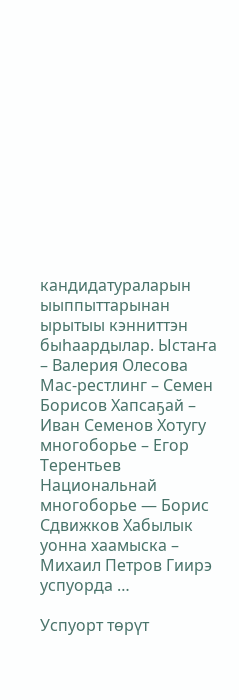кандидатураларын ыыппыттарынан ырытыы кэнниттэн быһаардылар. Ыстаҥа – Валерия Олесова Мас-рестлинг – Семен Борисов Хапсаҕай – Иван Семенов Хотугу многоборье – Егор Терентьев Национальнай многоборье — Борис Сдвижков Хабылык уонна хаамыска – Михаил Петров Гиирэ успуорда …

Успуорт төрүт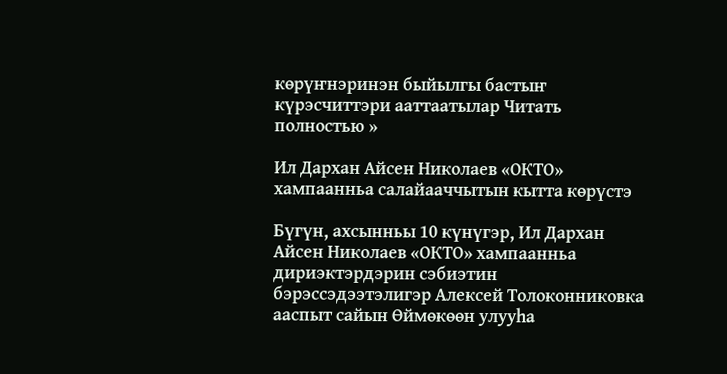көрүҥнэринэн быйылгы бастыҥ күрэсчиттэри ааттаатылар Читать полностью »

Ил Дархан Айсен Николаев «ОКТО» хампаанньа салайааччытын кытта көрүстэ

Бүгүн, ахсынньы 10 күнүгэр, Ил Дархан Айсен Николаев «ОКТО» хампаанньа дириэктэрдэрин сэбиэтин бэрэссэдээтэлигэр Алексей Толоконниковка ааспыт сайын Өймөкөөн улууһа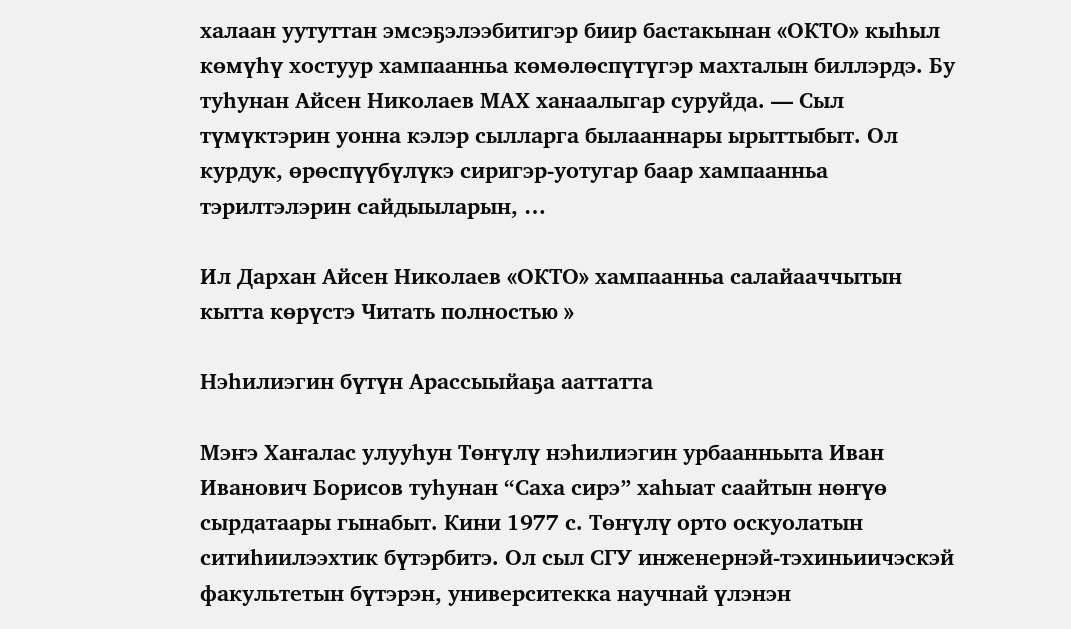халаан уутуттан эмсэҕэлээбитигэр биир бастакынан «ОКТО» кыһыл көмүһү хостуур хампаанньа көмөлөспүтүгэр махталын биллэрдэ. Бу туһунан Айсен Николаев МАХ ханаалыгар суруйда. — Сыл түмүктэрин уонна кэлэр сылларга былааннары ырыттыбыт. Ол курдук, өрөспүүбүлүкэ сиригэр-уотугар баар хампаанньа тэрилтэлэрин сайдыыларын, …

Ил Дархан Айсен Николаев «ОКТО» хампаанньа салайааччытын кытта көрүстэ Читать полностью »

Нэһилиэгин бүтүн Арассыыйаҕа ааттатта

Мэҥэ Хаҥалас улууһун Төҥүлү нэһилиэгин урбаанньыта Иван Иванович Борисов туһунан “Саха сирэ” хаһыат саайтын нөҥүө сырдатаары гынабыт. Кини 1977 с. Төҥүлү орто оскуолатын ситиһиилээхтик бүтэрбитэ. Ол сыл СГУ инженернэй-тэхиньиичэскэй факультетын бүтэрэн, университекка научнай үлэнэн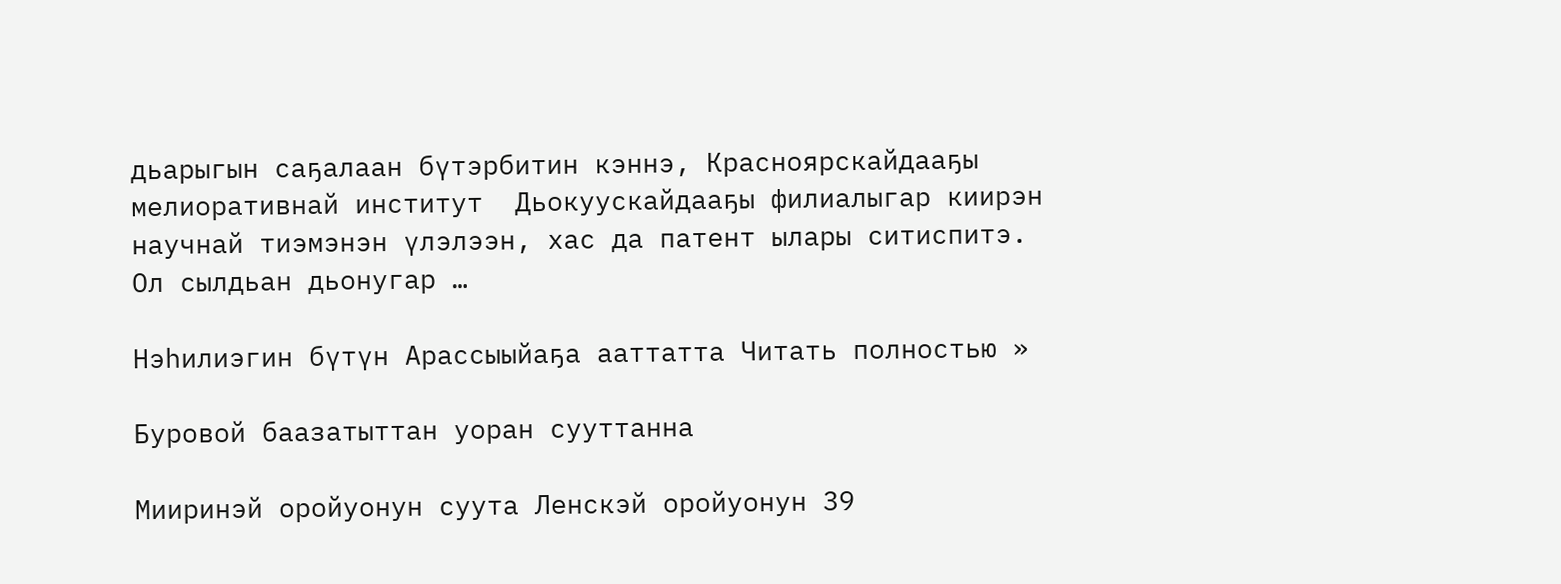дьарыгын саҕалаан бүтэрбитин кэннэ, Красноярскайдааҕы мелиоративнай институт  Дьокуускайдааҕы филиалыгар киирэн научнай тиэмэнэн үлэлээн, хас да патент ылары ситиспитэ. Ол сылдьан дьонугар …

Нэһилиэгин бүтүн Арассыыйаҕа ааттатта Читать полностью »

Буровой баазатыттан уоран сууттанна

Мииринэй оройуонун суута Ленскэй оройуонун 39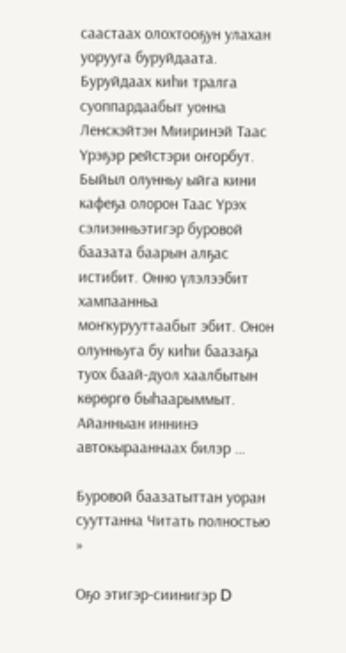саастаах олохтооҕун улахан уорууга буруйдаата. Буруйдаах киһи тралга суоппардаабыт уонна Ленскэйтэн Мииринэй Таас Үрэҕэр рейстэри оҥорбут. Быйыл олунньу ыйга кини кафеҕа олорон Таас Үрэх сэлиэнньэтигэр буровой баазата баарын алҕас истибит. Онно үлэлээбит хампаанньа моҥкурууттаабыт эбит. Онон олунньуга бу киһи баазаҕа туох баай-дуол хаалбытын  көрөргө быһаарыммыт. Айанныан иннинэ автокырааннаах билэр …

Буровой баазатыттан уоран сууттанна Читать полностью »

Оҕо этигэр-сиинигэр D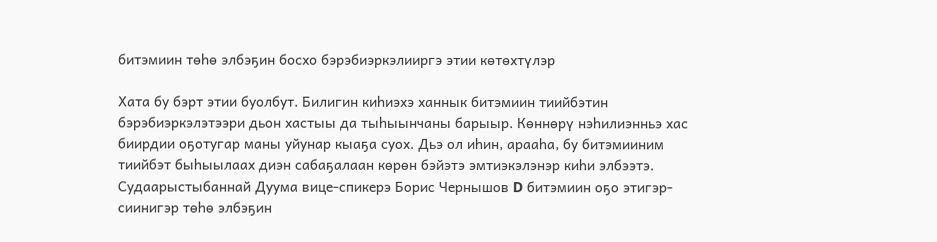битэмиин төһө элбэҕин босхо бэрэбиэркэлииргэ этии көтөхтүлэр

Хата бу бэрт этии буолбут. Билигин киһиэхэ ханнык битэмиин тиийбэтин бэрэбиэркэлэтээри дьон хастыы да тыһыынчаны барыыр. Көннөрү нэһилиэнньэ хас биирдии оҕотугар маны уйунар кыаҕа суох. Дьэ ол иһин, арааһа, бу битэмииним тиийбэт быһыылаах диэн сабаҕалаан көрөн бэйэтэ эмтиэкэлэнэр киһи элбээтэ. Судаарыстыбаннай Дуума вице-спикерэ Борис Чернышов D битэмиин оҕо этигэр-сиинигэр төһө элбэҕин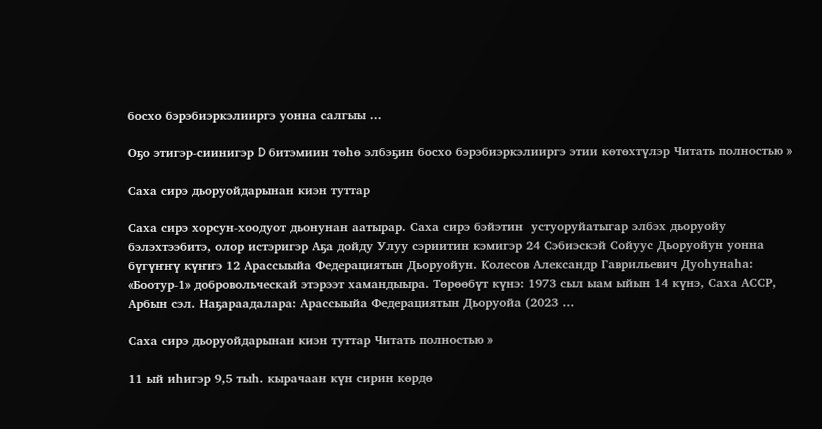босхо бэрэбиэркэлииргэ уонна салгыы …

Оҕо этигэр-сиинигэр D битэмиин төһө элбэҕин босхо бэрэбиэркэлииргэ этии көтөхтүлэр Читать полностью »

Саха сирэ дьоруойдарынан киэн туттар

Саха сирэ хорсун-хоодуот дьонунан аатырар. Саха сирэ бэйэтин  устуоруйатыгар элбэх дьоруойу бэлэхтээбитэ, олор истэригэр Аҕа дойду Улуу сэриитин кэмигэр 24 Сэбиэскэй Сойуус Дьоруойун уонна бүгүҥҥү күҥҥэ 12 Арассыыйа Федерациятын Дьоруойун. Колесов Александр Гаврильевич Дуоһунаһа: «Боотур-1» добровольческай этэрээт хамандыыра. Төрөөбүт күнэ: 1973 сыл ыам ыйын 14 күнэ, Саха АССР, Арбын сэл. Наҕараадалара: Арассыыйа Федерациятын Дьоруойа (2023 …

Саха сирэ дьоруойдарынан киэн туттар Читать полностью »

11 ый иһигэр 9,5 тыһ. кырачаан күн сирин көрдө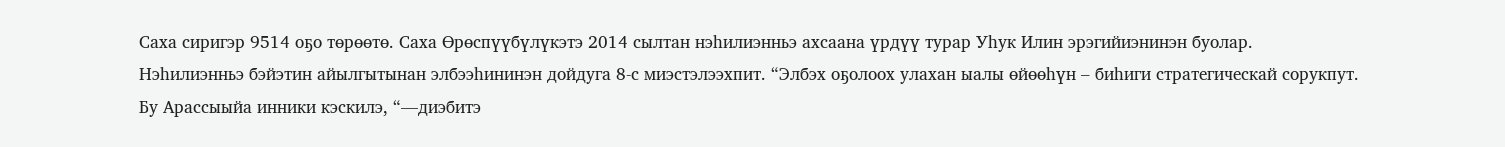Саха сиригэр 9514 оҕо төрөөтө. Саха Өрөспүүбүлүкэтэ 2014 сылтан нэһилиэнньэ ахсаана үрдүү турар Уһук Илин эрэгийиэнинэн буолар. Нэһилиэнньэ бэйэтин айылгытынан элбээһининэн дойдуга 8-с миэстэлээхпит. “Элбэх оҕолоох улахан ыалы өйөөһүн – биһиги стратегическай сорукпут. Бу Арассыыйа инники кэскилэ, “—диэбитэ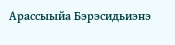Арассыыйа Бэрэсидьиэнэ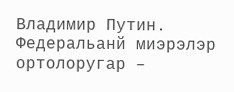Владимир Путин. Федеральанй миэрэлэр ортолоругар –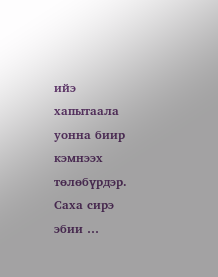ийэ хапытаала уонна биир кэмнээх төлөбүрдэр. Саха сирэ эбии …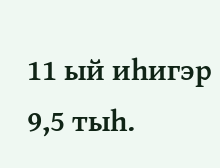11 ый иһигэр 9,5 тыһ.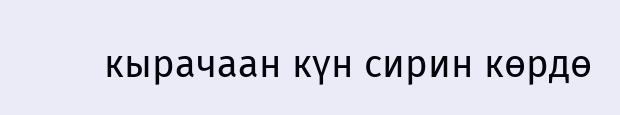кырачаан күн сирин көрдө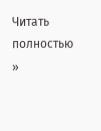Читать полностью »